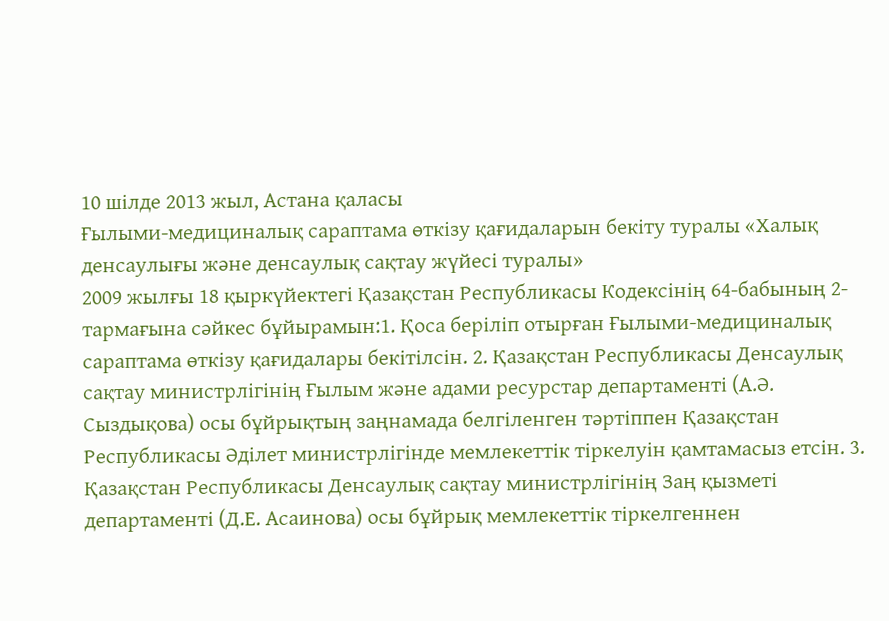10 шілде 2013 жыл, Астана қаласы
Ғылыми-медициналық сараптама өткізу қағидаларын бекіту туралы «Халық денсаулығы және денсаулық сақтау жүйесі туралы»
2009 жылғы 18 қыркүйектегі Қазақстан Республикасы Кодексінің 64-бабының 2-тармағына сәйкес бұйырамын:1. Қоса беріліп отырған Ғылыми-медициналық сараптама өткізу қағидалары бекітілсін. 2. Қазақстан Республикасы Денсаулық сақтау министрлігінің Ғылым және адами ресурстар департаменті (А.Ә. Сыздықова) осы бұйрықтың заңнамада белгіленген тәртіппен Қазақстан Республикасы Әділет министрлігінде мемлекеттік тіркелуін қамтамасыз етсін. 3. Қазақстан Республикасы Денсаулық сақтау министрлігінің Заң қызметі департаменті (Д.Е. Асаинова) осы бұйрық мемлекеттік тіркелгеннен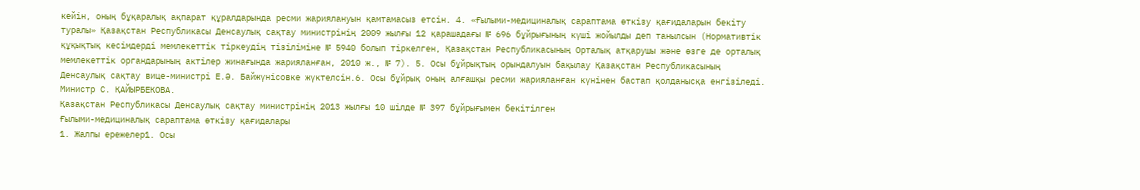кейін, оның бұқаралық ақпарат құралдарында ресми жариялануын қамтамасыз етсін. 4. «Ғылыми-медициналық сараптама өткізу қағидаларын бекіту туралы» Қазақстан Республикасы Денсаулық сақтау министрінің 2009 жылғы 12 қарашадағы № 696 бұйрығының күші жойылды деп танылсын (Нормативтік құқықтық кесімдерді мемлекеттік тіркеудің тізіліміне № 5940 болып тіркелген, Қазақстан Республикасының Орталық атқарушы және өзге де орталық мемлекеттiк органдарының актiлер жинағында жарияланған, 2010 ж., № 7). 5. Осы бұйрықтың орындалуын бақылау Қазақстан Республикасының Денсаулық сақтау вице-министрі Е.Ә. Байжүнісовке жүктелсін.6. Осы бұйрық оның алғашқы ресми жарияланған күнінен бастап қолданысқа енгізіледі.
Министр С. ҚАЙЫРБЕКОВА.
Қазақстан Республикасы Денсаулық сақтау министрінің 2013 жылғы 10 шілде № 397 бұйрығымен бекітілген
Ғылыми-медициналық сараптама өткізу қағидалары
1. Жалпы ережелер1. Осы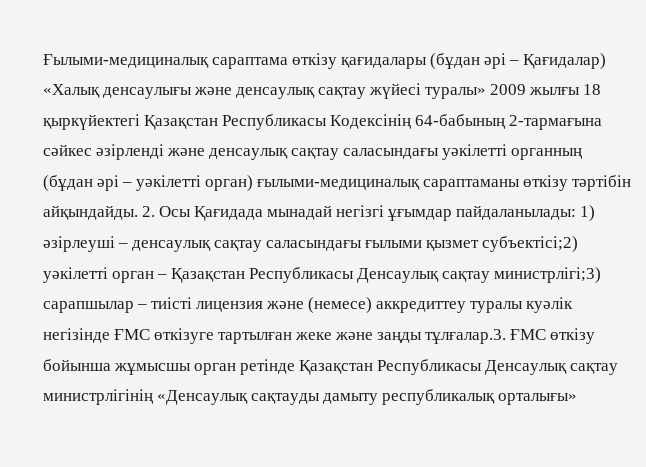Ғылыми-медициналық сараптама өткізу қағидалары (бұдан әрі – Қағидалар) «Халық денсаулығы және денсаулық сақтау жүйесі туралы» 2009 жылғы 18 қыркүйектегі Қазақстан Республикасы Кодексінің 64-бабының 2-тармағына сәйкес әзірленді және денсаулық сақтау саласындағы уәкілетті органның (бұдан әрі – уәкілетті орган) ғылыми-медициналық сараптаманы өткізу тәртібін айқындайды. 2. Осы Қағидада мынадай негізгі ұғымдар пайдаланылады: 1) әзірлеуші – денсаулық сақтау саласындағы ғылыми қызмет субъектісі;2) уәкілетті орган – Қазақстан Республикасы Денсаулық сақтау министрлігі;3) сарапшылар – тиісті лицензия және (немесе) аккредиттеу туралы куәлік негізінде ҒМС өткізуге тартылған жеке және заңды тұлғалар.3. ҒМС өткізу бойынша жұмысшы орган ретінде Қазақстан Республикасы Денсаулық сақтау министрлігінің «Денсаулық сақтауды дамыту республикалық орталығы»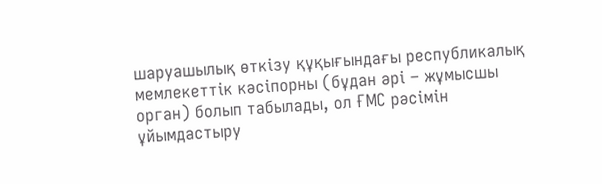шаруашылық өткізу құқығындағы республикалық мемлекеттік кәсіпорны (бұдан әрі – жұмысшы орган) болып табылады, ол ҒМС рәсімін ұйымдастыру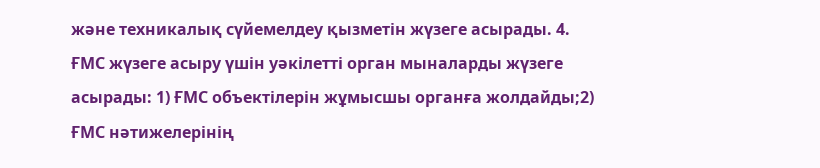және техникалық сүйемелдеу қызметін жүзеге асырады. 4. ҒМС жүзеге асыру үшін уәкілетті орган мыналарды жүзеге асырады: 1) ҒМС объектілерін жұмысшы органға жолдайды;2) ҒМС нәтижелерінің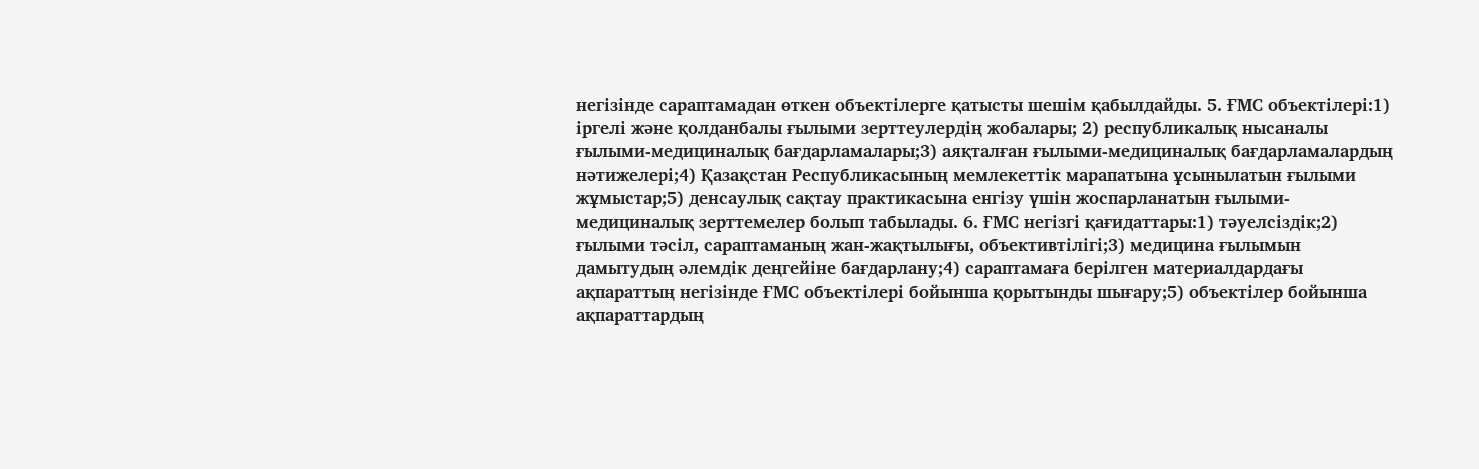негізінде сараптамадан өткен объектілерге қатысты шешім қабылдайды. 5. ҒМС объектілері:1) іргелі және қолданбалы ғылыми зерттеулердің жобалары; 2) республикалық нысаналы ғылыми-медициналық бағдарламалары;3) аяқталған ғылыми-медициналық бағдарламалардың нәтижелері;4) Қазақстан Республикасының мемлекеттік марапатына ұсынылатын ғылыми жұмыстар;5) денсаулық сақтау практикасына енгізу үшін жоспарланатын ғылыми-медициналық зерттемелер болып табылады. 6. ҒМС негізгі қағидаттары:1) тәуелсіздік;2) ғылыми тәсіл, сараптаманың жан-жақтылығы, объективтілігі;3) медицина ғылымын дамытудың әлемдік деңгейіне бағдарлану;4) сараптамаға берілген материалдардағы ақпараттың негізінде ҒМС объектілері бойынша қорытынды шығару;5) объектілер бойынша ақпараттардың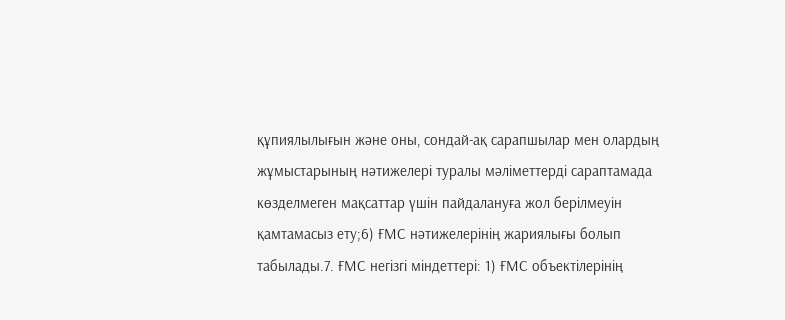құпиялылығын және оны, сондай-ақ сарапшылар мен олардың жұмыстарының нәтижелері туралы мәліметтерді сараптамада көзделмеген мақсаттар үшін пайдалануға жол берілмеуін қамтамасыз ету;6) ҒМС нәтижелерінің жариялығы болып табылады.7. ҒМС негізгі міндеттері: 1) ҒМС объектілерінің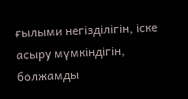ғылыми негізділігін, іске асыру мүмкіндігін, болжамды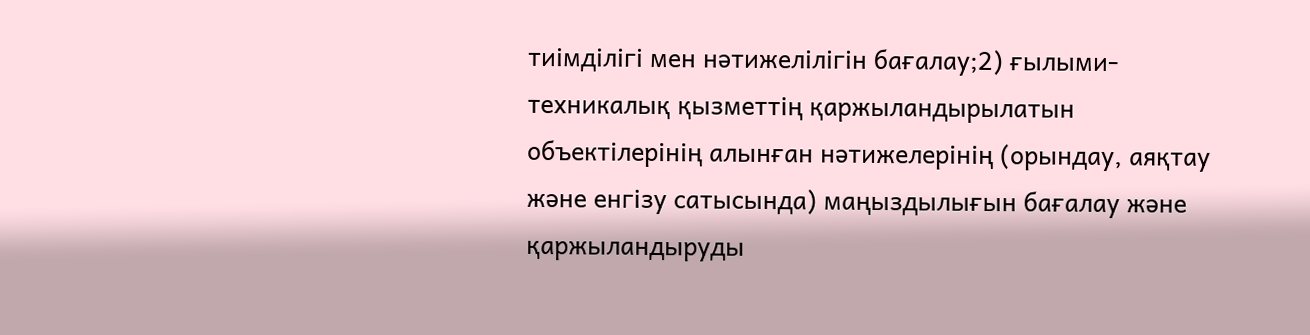тиімділігі мен нәтижелілігін бағалау;2) ғылыми-техникалық қызметтің қаржыландырылатын объектілерінің алынған нәтижелерінің (орындау, аяқтау және енгізу сатысында) маңыздылығын бағалау және қаржыландыруды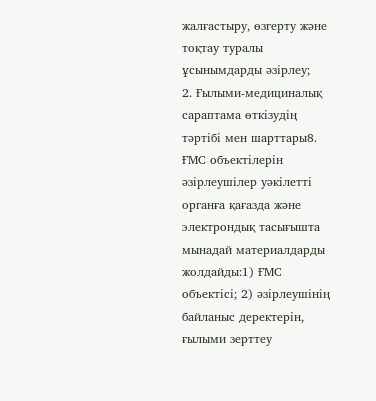жалғастыру, өзгерту және тоқтау туралы ұсынымдарды әзірлеу;
2. Ғылыми-медициналық сараптама өткізудің тәртібі мен шарттары8. ҒМС объектілерін әзірлеушілер уәкілетті органға қағазда және электрондық тасығышта мынадай материалдарды жолдайды:1) ҒМС объектісі; 2) әзірлеушінің байланыс деректерін, ғылыми зерттеу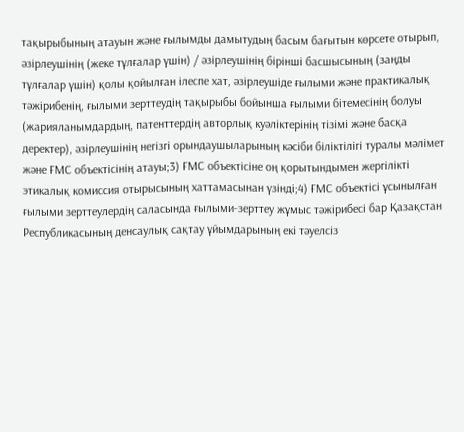тақырыбының атауын және ғылымды дамытудың басым бағытын көрсете отырып, әзірлеушінің (жеке тұлғалар үшін) / әзірлеушінің бірінші басшысының (заңды тұлғалар үшін) қолы қойылған ілеспе хат, әзірлеушіде ғылыми және практикалық тәжірибенің, ғылыми зерттеудің тақырыбы бойынша ғылыми бітемесінің болуы (жарияланымдардың, патенттердің авторлық куәліктерінің тізімі және басқа деректер), әзірлеушінің негізгі орындаушыларының кәсіби біліктілігі туралы мәлімет және ҒМС объектісінің атауы;3) ҒМС объектісіне оң қорытындымен жергілікті этикалық комиссия отырысының хаттамасынан үзінді;4) ҒМС объектісі ұсынылған ғылыми зерттеулердің саласында ғылыми-зерттеу жұмыс тәжірибесі бар Қазақстан Республикасының денсаулық сақтау ұйымдарының екі тәуелсіз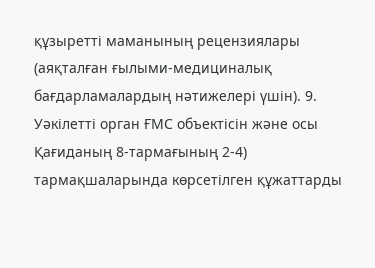құзыретті маманының рецензиялары (аяқталған ғылыми-медициналық бағдарламалардың нәтижелері үшін). 9. Уәкілетті орган ҒМС объектісін және осы Қағиданың 8-тармағының 2-4) тармақшаларында көрсетілген құжаттарды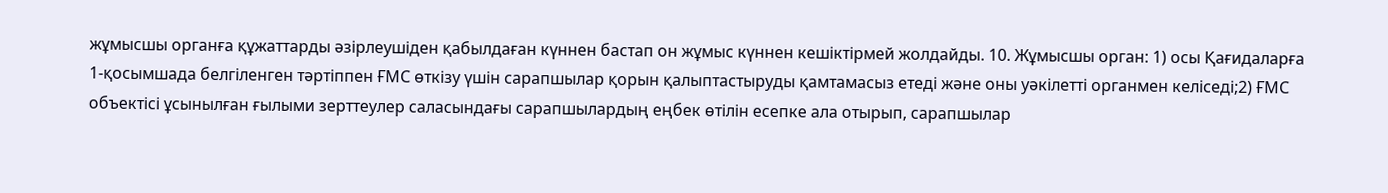жұмысшы органға құжаттарды әзірлеушіден қабылдаған күннен бастап он жұмыс күннен кешіктірмей жолдайды. 10. Жұмысшы орган: 1) осы Қағидаларға 1-қосымшада белгіленген тәртіппен ҒМС өткізу үшін сарапшылар қорын қалыптастыруды қамтамасыз етеді және оны уәкілетті органмен келіседі;2) ҒМС объектісі ұсынылған ғылыми зерттеулер саласындағы сарапшылардың еңбек өтілін есепке ала отырып, сарапшылар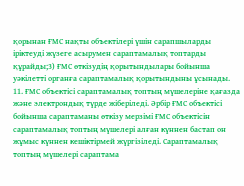қорынан ҒМС нақты объектілері үшін сарапшыларды іріктеуді жүзеге асырумен сараптамалық топтарды құрайды;3) ҒМС өткізудің қорытындылары бойынша уәкілетті органға сараптамалық қорытындыны ұсынады. 11. ҒМС объектісі сараптамалық топтың мүшелеріне қағазда және электрондық түрде жіберіледі. Әрбір ҒМС объектісі бойынша сараптаманы өткізу мерзімі ҒМС объектісін сараптамалық топтың мүшелері алған күннен бастап он жұмыс күннен кешіктірмей жүргізіледі. Сараптамалық топтың мүшелері сараптама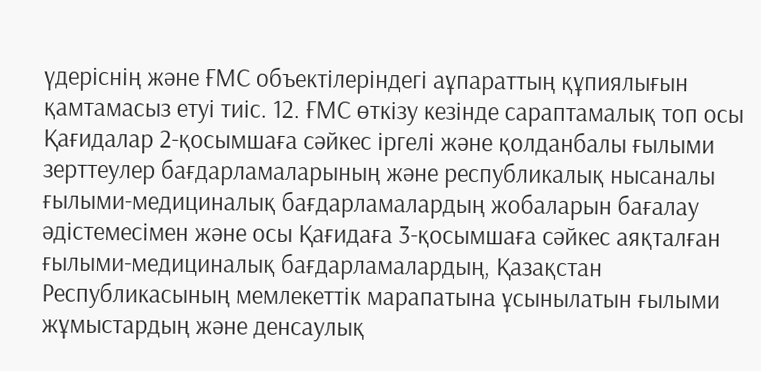үдеріснің және ҒМС объектілеріндегі аұпараттың құпиялығын қамтамасыз етуі тиіс. 12. ҒМС өткізу кезінде сараптамалық топ осы Қағидалар 2-қосымшаға сәйкес іргелі және қолданбалы ғылыми зерттеулер бағдарламаларының және республикалық нысаналы ғылыми-медициналық бағдарламалардың жобаларын бағалау әдістемесімен және осы Қағидаға 3-қосымшаға сәйкес аяқталған ғылыми-медициналық бағдарламалардың, Қазақстан Республикасының мемлекеттік марапатына ұсынылатын ғылыми жұмыстардың және денсаулық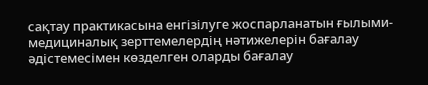сақтау практикасына енгізілуге жоспарланатын ғылыми-медициналық зерттемелердің нәтижелерін бағалау әдістемесімен көзделген оларды бағалау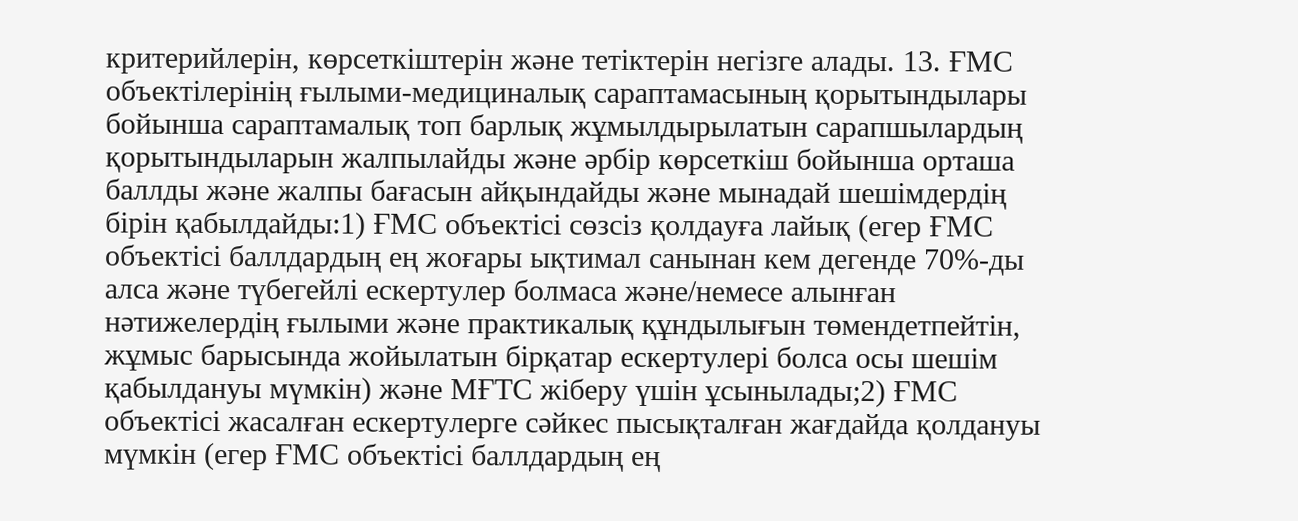критерийлерін, көрсеткіштерін және тетіктерін негізге алады. 13. ҒМС объектілерінің ғылыми-медициналық сараптамасының қорытындылары бойынша сараптамалық топ барлық жұмылдырылатын сарапшылардың қорытындыларын жалпылайды және әрбір көрсеткіш бойынша орташа баллды және жалпы бағасын айқындайды және мынадай шешімдердің бірін қабылдайды:1) ҒМС объектісі сөзсіз қолдауға лайық (егер ҒМС объектісі баллдардың ең жоғары ықтимал санынан кем дегенде 70%-ды алса және түбегейлі ескертулер болмаса және/немесе алынған нәтижелердің ғылыми және практикалық құндылығын төмендетпейтін, жұмыс барысында жойылатын бірқатар ескертулері болса осы шешім қабылдануы мүмкін) және МҒТС жіберу үшін ұсынылады;2) ҒМС объектісі жасалған ескертулерге сәйкес пысықталған жағдайда қолдануы мүмкін (егер ҒМС объектісі баллдардың ең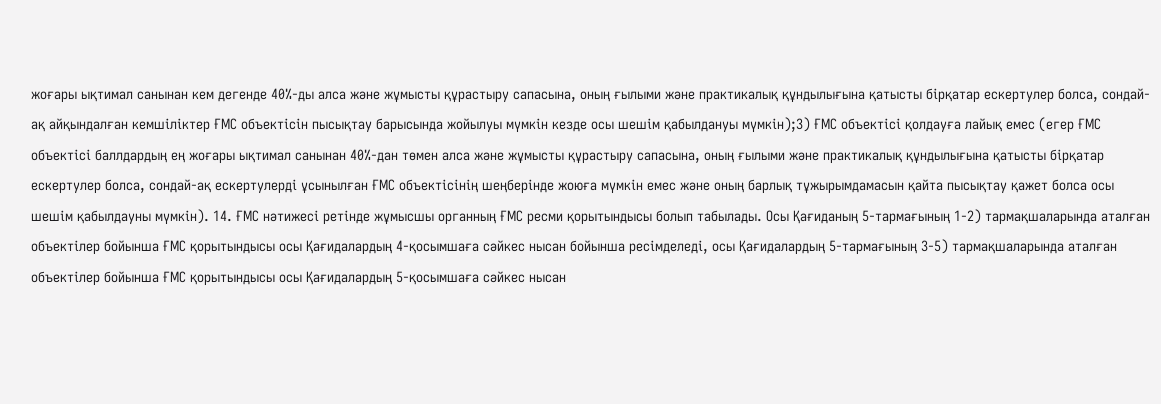жоғары ықтимал санынан кем дегенде 40%-ды алса және жұмысты құрастыру сапасына, оның ғылыми және практикалық құндылығына қатысты бірқатар ескертулер болса, сондай-ақ айқындалған кемшіліктер ҒМС объектісін пысықтау барысында жойылуы мүмкін кезде осы шешім қабылдануы мүмкін);3) ҒМС объектісі қолдауға лайық емес (егер ҒМС объектісі баллдардың ең жоғары ықтимал санынан 40%-дан төмен алса және жұмысты құрастыру сапасына, оның ғылыми және практикалық құндылығына қатысты бірқатар ескертулер болса, сондай-ақ ескертулерді ұсынылған ҒМС объектісінің шеңберінде жоюға мүмкін емес және оның барлық тұжырымдамасын қайта пысықтау қажет болса осы шешім қабылдауны мүмкін). 14. ҒМС нәтижесі ретінде жұмысшы органның ҒМС ресми қорытындысы болып табылады. Осы Қағиданың 5-тармағының 1-2) тармақшаларында аталған объектілер бойынша ҒМС қорытындысы осы Қағидалардың 4-қосымшаға сәйкес нысан бойынша ресімделеді, осы Қағидалардың 5-тармағының 3-5) тармақшаларында аталған объектілер бойынша ҒМС қорытындысы осы Қағидалардың 5-қосымшаға сәйкес нысан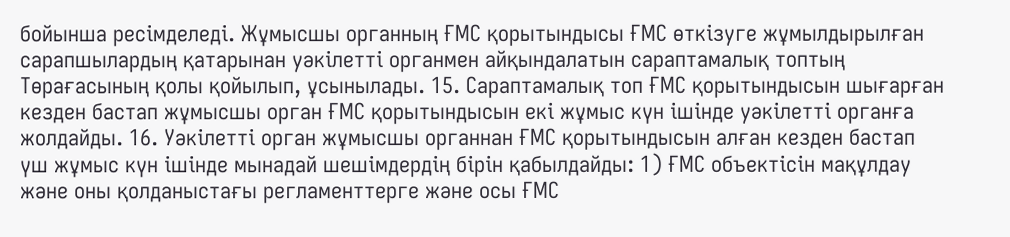бойынша ресімделеді. Жұмысшы органның ҒМС қорытындысы ҒМС өткізуге жұмылдырылған сарапшылардың қатарынан уәкілетті органмен айқындалатын сараптамалық топтың Төрағасының қолы қойылып, ұсынылады. 15. Сараптамалық топ ҒМС қорытындысын шығарған кезден бастап жұмысшы орган ҒМС қорытындысын екі жұмыс күн ішінде уәкілетті органға жолдайды. 16. Уәкілетті орган жұмысшы органнан ҒМС қорытындысын алған кезден бастап үш жұмыс күн ішінде мынадай шешімдердің бірін қабылдайды: 1) ҒМС объектісін мақұлдау және оны қолданыстағы регламенттерге және осы ҒМС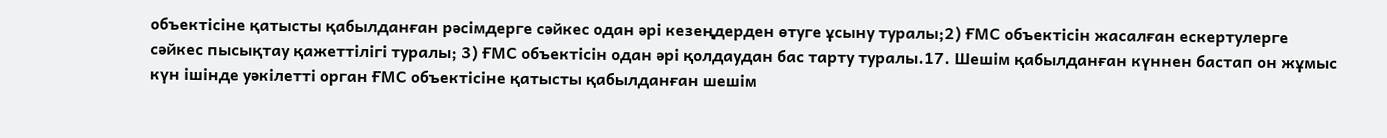объектісіне қатысты қабылданған рәсімдерге сәйкес одан әрі кезеңдерден өтуге ұсыну туралы;2) ҒМС объектісін жасалған ескертулерге сәйкес пысықтау қажеттілігі туралы; 3) ҒМС объектісін одан әрі қолдаудан бас тарту туралы.17. Шешім қабылданған күннен бастап он жұмыс күн ішінде уәкілетті орган ҒМС объектісіне қатысты қабылданған шешім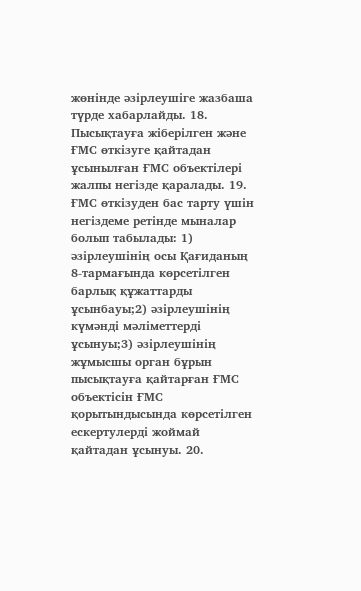жөнінде әзірлеушіге жазбаша түрде хабарлайды. 18. Пысықтауға жіберілген және ҒМС өткізуге қайтадан ұсынылған ҒМС объектілері жалпы негізде қаралады. 19. ҒМС өткізуден бас тарту үшін негіздеме ретінде мыналар болып табылады: 1) әзірлеушінің осы Қағиданың 8-тармағында көрсетілген барлық құжаттарды ұсынбауы;2) әзірлеушінің күмәнді мәліметтерді ұсынуы;3) әзірлеушінің жұмысшы орган бұрын пысықтауға қайтарған ҒМС объектісін ҒМС қорытындысында көрсетілген ескертулерді жоймай қайтадан ұсынуы. 20.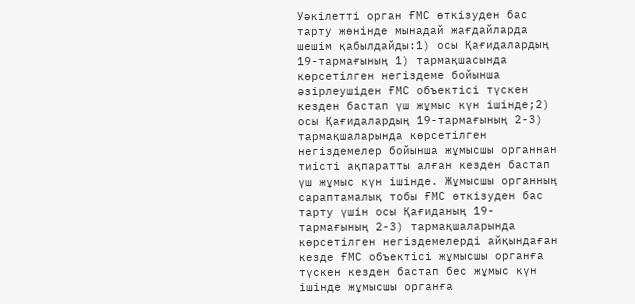Уәкілетті орган ҒМС өткізуден бас тарту жөнінде мынадай жағдайларда шешім қабылдайды:1) осы Қағидалардың 19-тармағының 1) тармақшасында көрсетілген негіздеме бойынша әзірлеушіден ҒМС объектісі түскен кезден бастап үш жұмыс күн ішінде;2) осы Қағидалардың 19-тармағының 2-3) тармақшаларында көрсетілген негіздемелер бойынша жұмысшы органнан тиісті ақпаратты алған кезден бастап үш жұмыс күн ішінде. Жұмысшы органның сараптамалық тобы ҒМС өткізуден бас тарту үшін осы Қағиданың 19-тармағының 2-3) тармақшаларында көрсетілген негіздемелерді айқындаған кезде ҒМС объектісі жұмысшы органға түскен кезден бастап бес жұмыс күн ішінде жұмысшы органға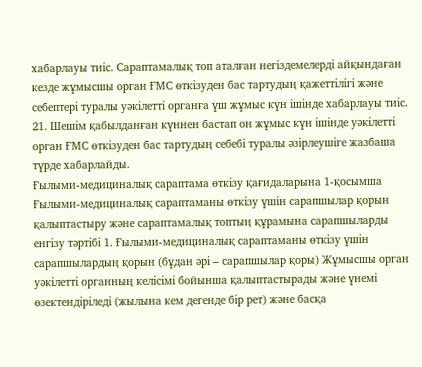хабарлауы тиіс. Сараптамалық топ аталған негіздемелерді айқындаған кезде жұмысшы орган ҒМС өткізуден бас тартудың қажеттілігі және себептері туралы уәкілетті органға үш жұмыс күн ішінде хабарлауы тиіс. 21. Шешім қабылданған күннен бастап он жұмыс күн ішінде уәкілетті орган ҒМС өткізуден бас тартудың себебі туралы әзірлеушіге жазбаша түрде хабарлайды.
Ғылыми-медициналық сараптама өткізу қағидаларына 1-қосымша
Ғылыми-медициналық сараптаманы өткізу үшін сарапшылар қорын қалыптастыру және сараптамалық топтың құрамына сарапшыларды енгізу тәртібі 1. Ғылыми-медициналық сараптаманы өткізу үшін сарапшылардың қорын (бұдан әрі – сарапшылар қоры) Жұмысшы орган уәкілетті органның келісімі бойынша қалыптастырады және үнемі өзектендіріледі (жылына кем дегенде бір рет) және басқа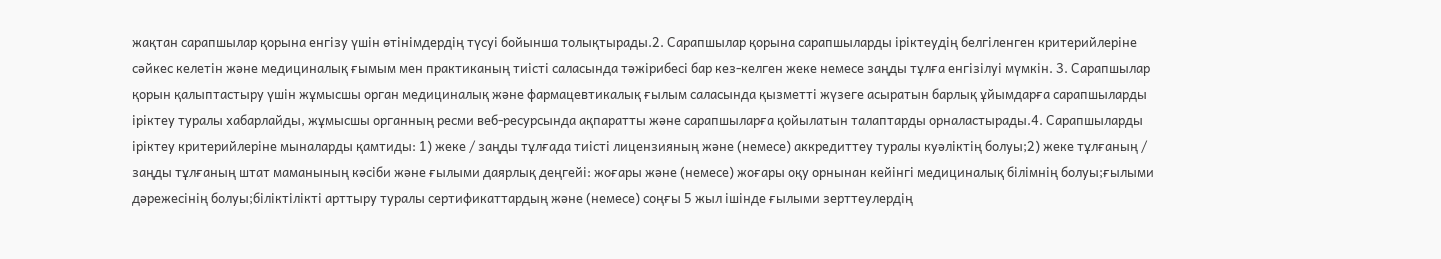жақтан сарапшылар қорына енгізу үшін өтінімдердің түсуі бойынша толықтырады.2. Сарапшылар қорына сарапшыларды іріктеудің белгіленген критерийлеріне сәйкес келетін және медициналық ғымым мен практиканың тиісті саласында тәжірибесі бар кез-келген жеке немесе заңды тұлға енгізілуі мүмкін. 3. Сарапшылар қорын қалыптастыру үшін жұмысшы орган медициналық және фармацевтикалық ғылым саласында қызметті жүзеге асыратын барлық ұйымдарға сарапшыларды іріктеу туралы хабарлайды, жұмысшы органның ресми веб-ресурсында ақпаратты және сарапшыларға қойылатын талаптарды орналастырады.4. Сарапшыларды іріктеу критерийлеріне мыналарды қамтиды: 1) жеке / заңды тұлғада тиісті лицензияның және (немесе) аккредиттеу туралы куәліктің болуы;2) жеке тұлғаның / заңды тұлғаның штат маманының кәсіби және ғылыми даярлық деңгейі: жоғары және (немесе) жоғары оқу орнынан кейінгі медициналық білімнің болуы;ғылыми дәрежесінің болуы;біліктілікті арттыру туралы сертификаттардың және (немесе) соңғы 5 жыл ішінде ғылыми зерттеулердің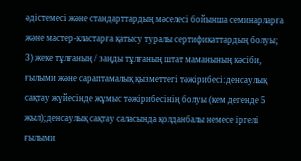әдістемесі және стандарттардың мәселесі бойынша семинарларға және мастер-кластарға қатысу туралы сертификаттардың болуы; 3) жеке тұлғаның / заңды тұлғаның штат маманының кәсіби, ғылыми және сараптамалық қызметтегі тәжірибесі:денсаулық сақтау жүйесінде жұмыс тәжірибесінің болуы (кем дегенде 5 жыл);денсаулық сақтау саласында қолданбалы немесе іргелі ғылыми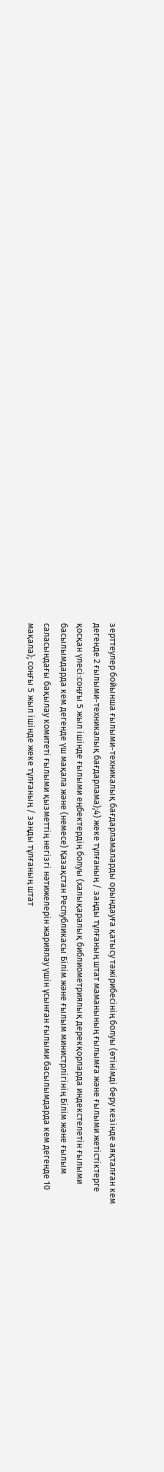зерттеулер бойынша ғылыми-техникалық бағдарламаларды орындауға қатысу тәжірибесінің болуы (өтінімді беру кезінде аяқталған кем дегенде 2 ғылыми-техникалық бағдарлама);4) жеке тұлғаның / заңды тұлғаның штат маманының ғылымға және ғылыми жетістіктерге қосқан үлесі:соңғы 5 жыл ішінде ғылыми еңбектердің болуы (халықаралық библиометриялық дерекқорларда индекстелетін ғылыми басылымдарда кем дегенде үш мақала және (немесе) Қазақстан Республикасы Білім және ғылым министрлігінің Білім және ғылым саласындағы бақылау комитеті ғылыми қызметтің негізгі нәтижелерін жариялау үшін ұсынған ғылыми басылымдарда кем дегенде 10 мақала); соңғы 5 жыл ішінде жеке тұлғаның / заңды тұлғаның штат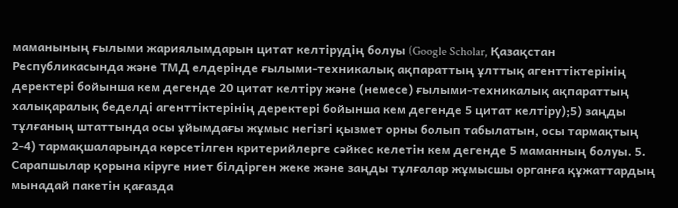маманының ғылыми жариялымдарын цитат келтірудің болуы (Google Scholar, Қазақстан Республикасында және ТМД елдерінде ғылыми-техникалық ақпараттың ұлттық агенттіктерінің деректері бойынша кем дегенде 20 цитат келтіру және (немесе) ғылыми-техникалық ақпараттың халықаралық беделді агенттіктерінің деректері бойынша кем дегенде 5 цитат келтіру);5) заңды тұлғаның штаттында осы ұйымдағы жұмыс негізгі қызмет орны болып табылатын, осы тармақтың 2-4) тармақшаларында көрсетілген критерийлерге сәйкес келетін кем дегенде 5 маманның болуы. 5. Сарапшылар қорына кіруге ниет білдірген жеке және заңды тұлғалар жұмысшы органға құжаттардың мынадай пакетін қағазда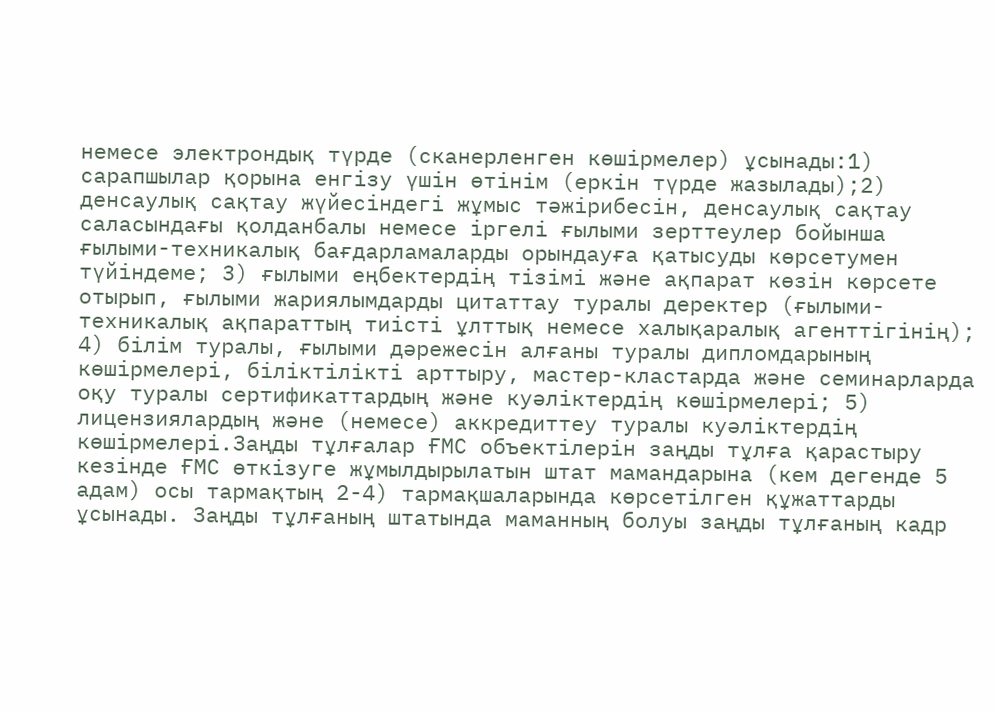немесе электрондық түрде (сканерленген көшірмелер) ұсынады:1) сарапшылар қорына енгізу үшін өтінім (еркін түрде жазылады);2) денсаулық сақтау жүйесіндегі жұмыс тәжірибесін, денсаулық сақтау саласындағы қолданбалы немесе іргелі ғылыми зерттеулер бойынша ғылыми-техникалық бағдарламаларды орындауға қатысуды көрсетумен түйіндеме; 3) ғылыми еңбектердің тізімі және ақпарат көзін көрсете отырып, ғылыми жариялымдарды цитаттау туралы деректер (ғылыми-техникалық ақпараттың тиісті ұлттық немесе халықаралық агенттігінің); 4) білім туралы, ғылыми дәрежесін алғаны туралы дипломдарының көшірмелері, біліктілікті арттыру, мастер-кластарда және семинарларда оқу туралы сертификаттардың және куәліктердің көшірмелері; 5) лицензиялардың және (немесе) аккредиттеу туралы куәліктердің көшірмелері.Заңды тұлғалар ҒМС объектілерін заңды тұлға қарастыру кезінде ҒМС өткізуге жұмылдырылатын штат мамандарына (кем дегенде 5 адам) осы тармақтың 2-4) тармақшаларында көрсетілген құжаттарды ұсынады. Заңды тұлғаның штатында маманның болуы заңды тұлғаның кадр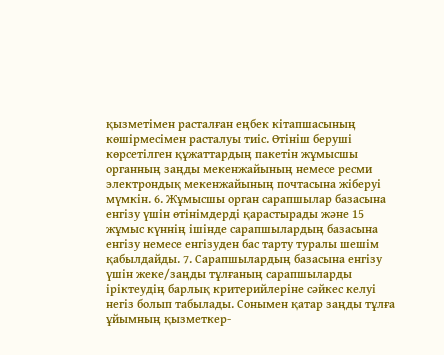қызметімен расталған еңбек кітапшасының көшірмесімен расталуы тиіс. Өтініш беруші көрсетілген құжаттардың пакетін жұмысшы органның заңды мекенжайының немесе ресми электрондық мекенжайының почтасына жіберуі мүмкін. 6. Жұмысшы орган сарапшылар базасына енгізу үшін өтінімдерді қарастырады және 15 жұмыс күннің ішінде сарапшылардың базасына енгізу немесе енгізуден бас тарту туралы шешім қабылдайды. 7. Сарапшылардың базасына енгізу үшін жеке/заңды тұлғаның сарапшыларды іріктеудің барлық критерийлеріне сәйкес келуі негіз болып табылады. Сонымен қатар заңды тұлға ұйымның қызметкер-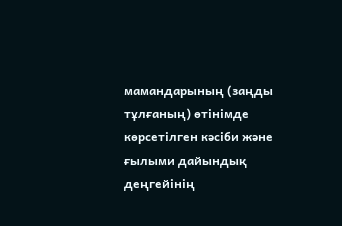мамандарының (заңды тұлғаның) өтінімде көрсетілген кәсіби және ғылыми дайындық деңгейінің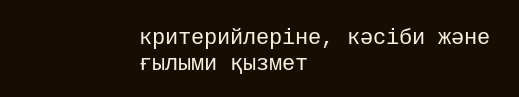критерийлеріне, кәсіби және ғылыми қызмет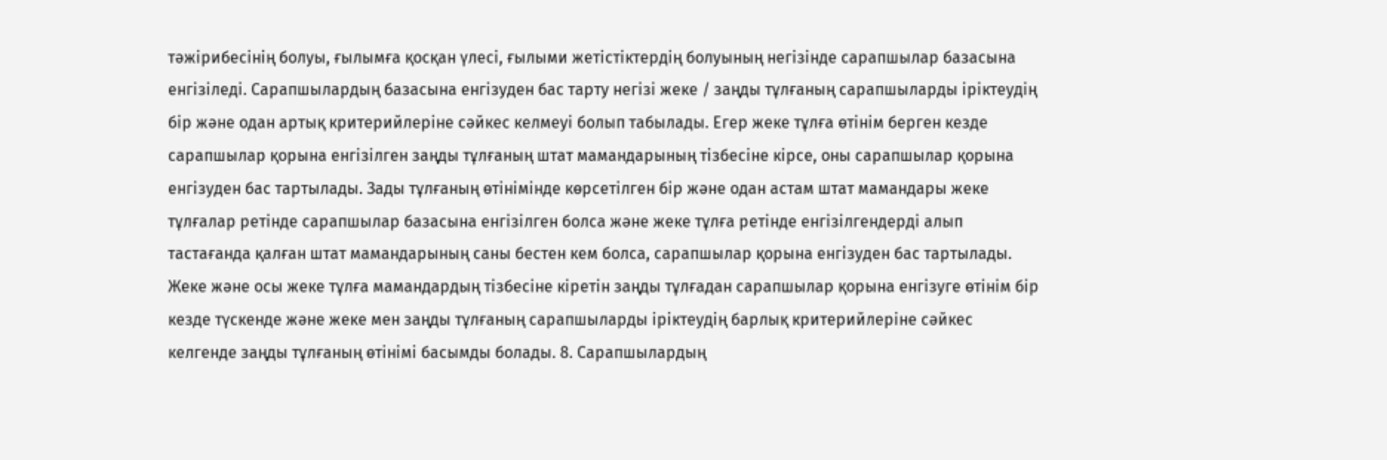тәжірибесінің болуы, ғылымға қосқан үлесі, ғылыми жетістіктердің болуының негізінде сарапшылар базасына енгізіледі. Сарапшылардың базасына енгізуден бас тарту негізі жеке / заңды тұлғаның сарапшыларды іріктеудің бір және одан артық критерийлеріне сәйкес келмеуі болып табылады. Егер жеке тұлға өтінім берген кезде сарапшылар қорына енгізілген заңды тұлғаның штат мамандарының тізбесіне кірсе, оны сарапшылар қорына енгізуден бас тартылады. Зады тұлғаның өтінімінде көрсетілген бір және одан астам штат мамандары жеке тұлғалар ретінде сарапшылар базасына енгізілген болса және жеке тұлға ретінде енгізілгендерді алып тастағанда қалған штат мамандарының саны бестен кем болса, сарапшылар қорына енгізуден бас тартылады. Жеке және осы жеке тұлға мамандардың тізбесіне кіретін заңды тұлғадан сарапшылар қорына енгізуге өтінім бір кезде түскенде және жеке мен заңды тұлғаның сарапшыларды іріктеудің барлық критерийлеріне сәйкес келгенде заңды тұлғаның өтінімі басымды болады. 8. Сарапшылардың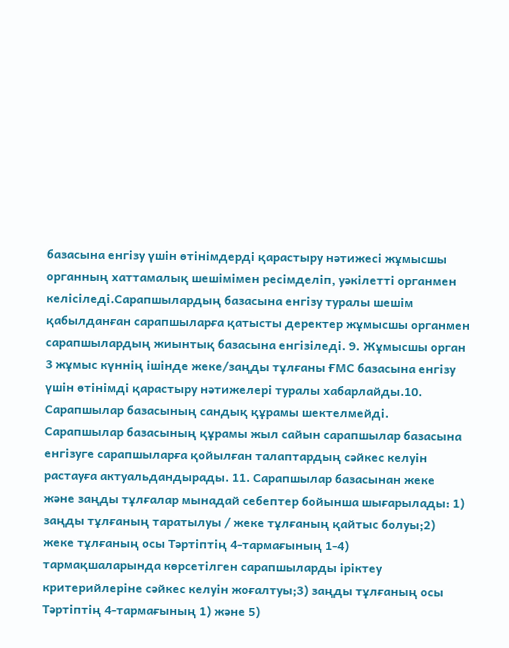базасына енгізу үшін өтінімдерді қарастыру нәтижесі жұмысшы органның хаттамалық шешімімен ресімделіп, уәкілетті органмен келісіледі.Сарапшылардың базасына енгізу туралы шешім қабылданған сарапшыларға қатысты деректер жұмысшы органмен сарапшылардың жиынтық базасына енгізіледі. 9. Жұмысшы орган 3 жұмыс күннің ішінде жеке/заңды тұлғаны ҒМС базасына енгізу үшін өтінімді қарастыру нәтижелері туралы хабарлайды.10. Сарапшылар базасының сандық құрамы шектелмейді. Сарапшылар базасының құрамы жыл сайын сарапшылар базасына енгізуге сарапшыларға қойылған талаптардың сәйкес келуін растауға актуальдандырады. 11. Сарапшылар базасынан жеке және заңды тұлғалар мынадай себептер бойынша шығарылады: 1) заңды тұлғаның таратылуы / жеке тұлғаның қайтыс болуы;2) жеке тұлғаның осы Тәртіптің 4-тармағының 1-4) тармақшаларында көрсетілген сарапшыларды іріктеу критерийлеріне сәйкес келуін жоғалтуы;3) заңды тұлғаның осы Тәртіптің 4-тармағының 1) және 5)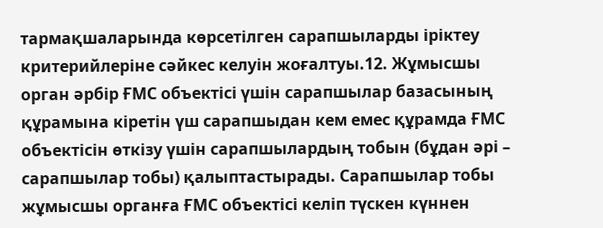тармақшаларында көрсетілген сарапшыларды іріктеу критерийлеріне сәйкес келуін жоғалтуы.12. Жұмысшы орган әрбір ҒМС объектісі үшін сарапшылар базасының құрамына кіретін үш сарапшыдан кем емес құрамда ҒМС объектісін өткізу үшін сарапшылардың тобын (бұдан әрі – сарапшылар тобы) қалыптастырады. Сарапшылар тобы жұмысшы органға ҒМС объектісі келіп түскен күннен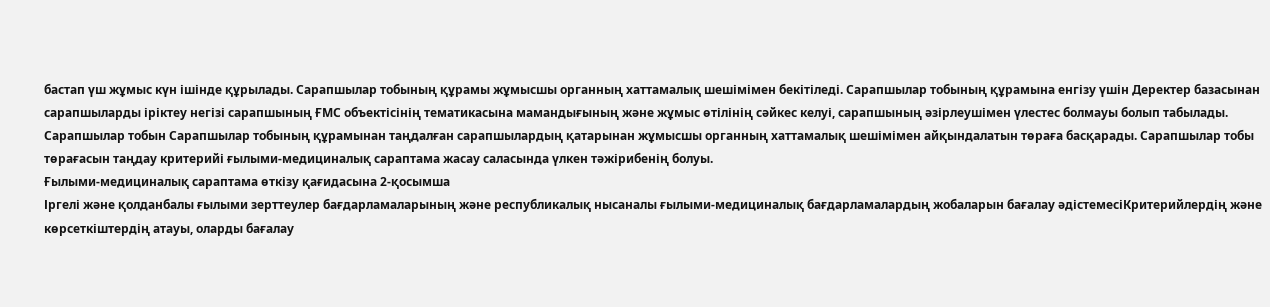бастап үш жұмыс күн ішінде құрылады. Сарапшылар тобының құрамы жұмысшы органның хаттамалық шешімімен бекітіледі. Сарапшылар тобының құрамына енгізу үшін Деректер базасынан сарапшыларды іріктеу негізі сарапшының ҒМС объектісінің тематикасына мамандығының және жұмыс өтілінің сәйкес келуі, сарапшының әзірлеушімен үлестес болмауы болып табылады. Сарапшылар тобын Сарапшылар тобының құрамынан таңдалған сарапшылардың қатарынан жұмысшы органның хаттамалық шешімімен айқындалатын төраға басқарады. Сарапшылар тобы төрағасын таңдау критерийі ғылыми-медициналық сараптама жасау саласында үлкен тәжірибенің болуы.
Ғылыми-медициналық сараптама өткізу қағидасына 2-қосымша
Іргелі және қолданбалы ғылыми зерттеулер бағдарламаларының және республикалық нысаналы ғылыми-медициналық бағдарламалардың жобаларын бағалау әдістемесіКритерийлердің және көрсеткіштердің атауы, оларды бағалау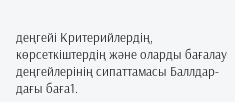деңгейі Критерийлердің, көрсеткіштердің және оларды бағалау деңгейлерінің сипаттамасы Баллдар-дағы баға1.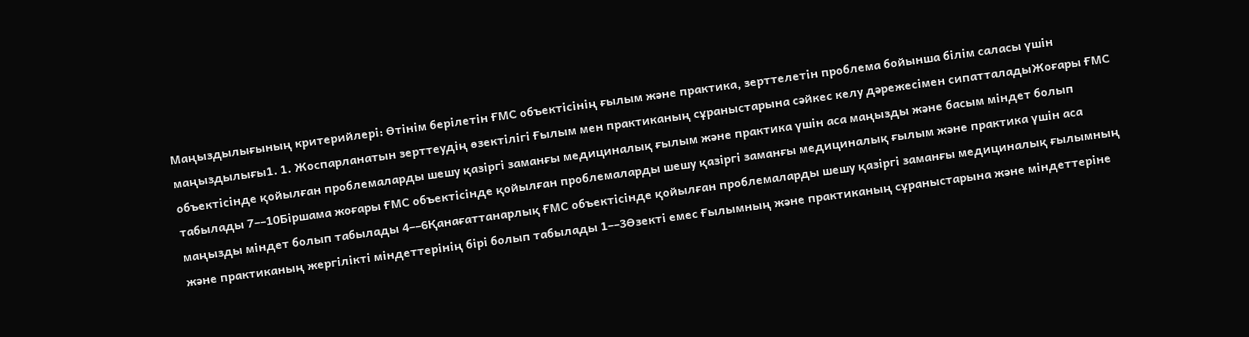Маңыздылығының критерийлері: Өтінім берілетін ҒМС объектісінің ғылым және практика, зерттелетін проблема бойынша білім саласы үшін маңыздылығы1. 1. Жоспарланатын зерттеудің өзектілігі Ғылым мен практиканың сұраныстарына сәйкес келу дәрежесімен сипатталадыЖоғары ҒМС объектісінде қойылған проблемаларды шешу қазіргі заманғы медициналық ғылым және практика үшін аса маңызды және басым міндет болып табылады 7––10Біршама жоғары ҒМС объектісінде қойылған проблемаларды шешу қазіргі заманғы медициналық ғылым және практика үшін аса маңызды міндет болып табылады 4––6Қанағаттанарлық ҒМС объектісінде қойылған проблемаларды шешу қазіргі заманғы медициналық ғылымның және практиканың жергілікті міндеттерінің бірі болып табылады 1––3Өзекті емес Ғылымның және практиканың сұраныстарына және міндеттеріне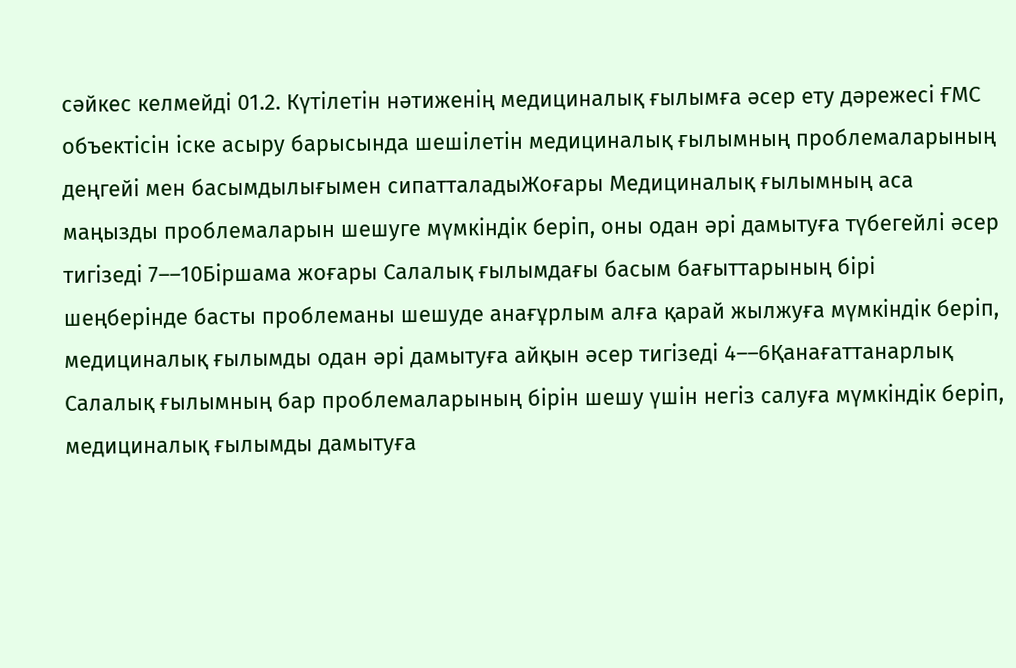сәйкес келмейді 01.2. Күтілетін нәтиженің медициналық ғылымға әсер ету дәрежесі ҒМС объектісін іске асыру барысында шешілетін медициналық ғылымның проблемаларының деңгейі мен басымдылығымен сипатталадыЖоғары Медициналық ғылымның аса маңызды проблемаларын шешуге мүмкіндік беріп, оны одан әрі дамытуға түбегейлі әсер тигізеді 7––10Біршама жоғары Салалық ғылымдағы басым бағыттарының бірі шеңберінде басты проблеманы шешуде анағұрлым алға қарай жылжуға мүмкіндік беріп, медициналық ғылымды одан әрі дамытуға айқын әсер тигізеді 4––6Қанағаттанарлық Салалық ғылымның бар проблемаларының бірін шешу үшін негіз салуға мүмкіндік беріп, медициналық ғылымды дамытуға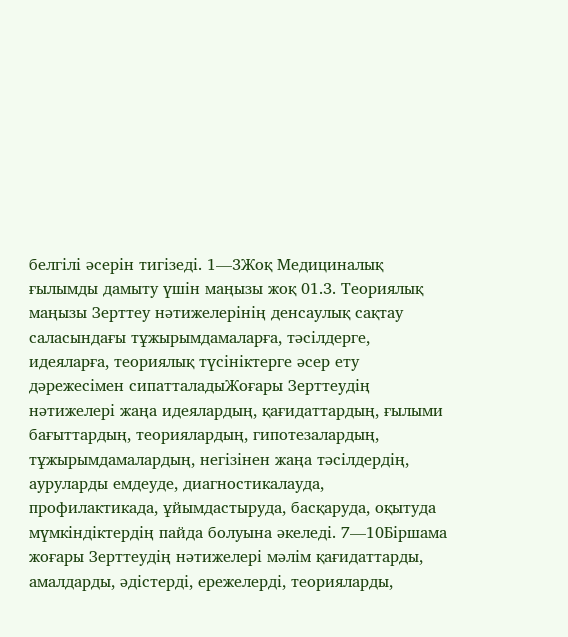белгілі әсерін тигізеді. 1––3Жоқ Медициналық ғылымды дамыту үшін маңызы жоқ 01.3. Теориялық маңызы Зерттеу нәтижелерінің денсаулық сақтау саласындағы тұжырымдамаларға, тәсілдерге, идеяларға, теориялық түсініктерге әсер ету дәрежесімен сипатталадыЖоғары Зерттеудің нәтижелері жаңа идеялардың, қағидаттардың, ғылыми бағыттардың, теориялардың, гипотезалардың, тұжырымдамалардың, негізінен жаңа тәсілдердің, ауруларды емдеуде, диагностикалауда, профилактикада, ұйымдастыруда, басқаруда, оқытуда мүмкіндіктердің пайда болуына әкеледі. 7––10Біршама жоғары Зерттеудің нәтижелері мәлім қағидаттарды, амалдарды, әдістерді, ережелерді, теорияларды,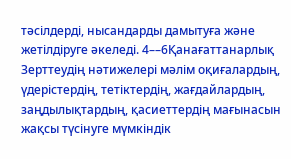тәсілдерді, нысандарды дамытуға және жетілдіруге әкеледі. 4––6Қанағаттанарлық Зерттеудің нәтижелері мәлім оқиғалардың, үдерістердің, тетіктердің, жағдайлардың, заңдылықтардың, қасиеттердің мағынасын жақсы түсінуге мүмкіндік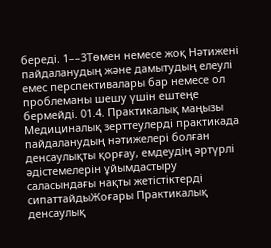береді. 1––3Төмен немесе жоқ Нәтижені пайдаланудың және дамытудың елеулі емес перспективалары бар немесе ол проблеманы шешу үшін ештеңе бермейді. 01.4. Практикалық маңызы Медициналық зерттеулерді практикада пайдаланудың нәтижелері болған денсаулықты қорғау, емдеудің әртүрлі әдістемелерін ұйымдастыру саласындағы нақты жетістіктерді сипаттайдыЖоғары Практикалық денсаулық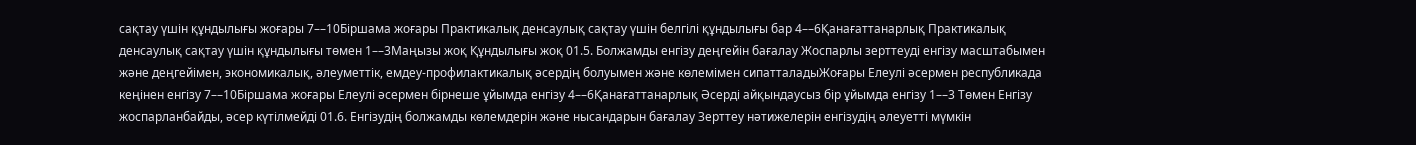сақтау үшін құндылығы жоғары 7––10Біршама жоғары Практикалық денсаулық сақтау үшін белгілі құндылығы бар 4––6Қанағаттанарлық Практикалық денсаулық сақтау үшін құндылығы төмен 1––3Маңызы жоқ Құндылығы жоқ 01.5. Болжамды енгізу деңгейін бағалау Жоспарлы зерттеуді енгізу масштабымен және деңгейімен, экономикалық, әлеуметтік, емдеу-профилактикалық әсердің болуымен және көлемімен сипатталадыЖоғары Елеулі әсермен республикада кеңінен енгізу 7––10Біршама жоғары Елеулі әсермен бірнеше ұйымда енгізу 4––6Қанағаттанарлық Әсерді айқындаусыз бір ұйымда енгізу 1––3 Төмен Енгізу жоспарланбайды, әсер күтілмейді 01.6. Енгізудің болжамды көлемдерін және нысандарын бағалау Зерттеу нәтижелерін енгізудің әлеуетті мүмкін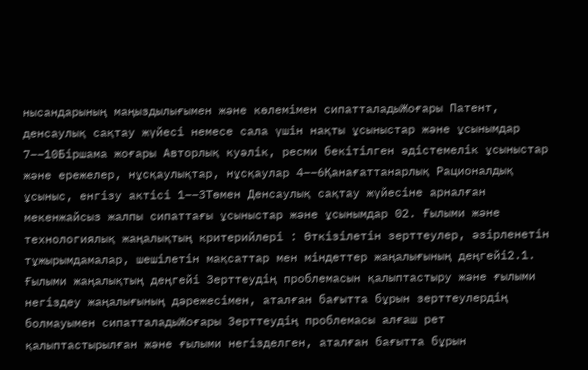нысандарының маңыздылығымен және көлемімен сипатталадыЖоғары Патент, денсаулық сақтау жүйесі немесе сала үшін нақты ұсыныстар және ұсынымдар 7––10Біршама жоғары Авторлық куәлік, ресми бекітілген әдістемелік ұсыныстар және ережелер, нұсқаулықтар, нұсқаулар 4––6Қанағаттанарлық Рационалдық ұсыныс, енгізу актісі 1––3Төмен Денсаулық сақтау жүйесіне арналған мекенжайсыз жалпы сипаттағы ұсыныстар және ұсынымдар 02. Ғылыми және технологиялық жаңалықтың критерийлері : Өткізілетін зерттеулер, әзірленетін тұжырымдамалар, шешілетін мақсаттар мен міндеттер жаңалығының деңгейі2.1. Ғылыми жаңалықтың деңгейі Зерттеудің проблемасын қалыптастыру және ғылыми негіздеу жаңалығының дәрежесімен, аталған бағытта бұрын зерттеулердің болмауымен сипатталадыЖоғары Зерттеудің проблемасы алғаш рет қалыптастырылған және ғылыми негізделген, аталған бағытта бұрын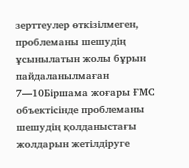зерттеулер өткізілмеген, проблеманы шешудің ұсынылатын жолы бұрын пайдаланылмаған 7—10Біршама жоғары ҒМС объектісінде проблеманы шешудің қолданыстағы жолдарын жетілдіруге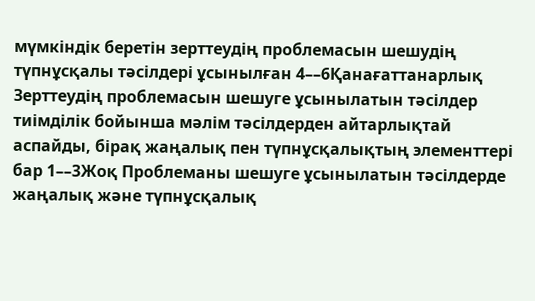мүмкіндік беретін зерттеудің проблемасын шешудің түпнұсқалы тәсілдері ұсынылған 4––6Қанағаттанарлық Зерттеудің проблемасын шешуге ұсынылатын тәсілдер тиімділік бойынша мәлім тәсілдерден айтарлықтай аспайды, бірақ жаңалық пен түпнұсқалықтың элементтері бар 1––3Жоқ Проблеманы шешуге ұсынылатын тәсілдерде жаңалық және түпнұсқалық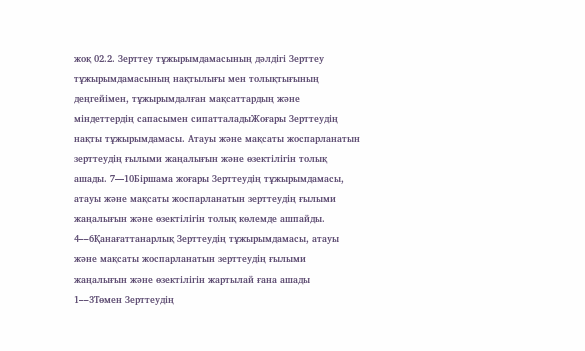жоқ 02.2. Зерттеу тұжырымдамасының дәлдігі Зерттеу тұжырымдамасының нақтылығы мен толықтығының деңгейімен, тұжырымдалған мақсаттардың және міндеттердің сапасымен сипатталадыЖоғары Зерттеудің нақты тұжырымдамасы. Атауы және мақсаты жоспарланатын зерттеудің ғылыми жаңалығын және өзектілігін толық ашады. 7—10Біршама жоғары Зерттеудің тұжырымдамасы, атауы және мақсаты жоспарланатын зерттеудің ғылыми жаңалығын және өзектілігін толық көлемде ашпайды. 4––6Қанағаттанарлық Зерттеудің тұжырымдамасы, атауы және мақсаты жоспарланатын зерттеудің ғылыми жаңалығын және өзектілігін жартылай ғана ашады 1––3Төмен Зерттеудің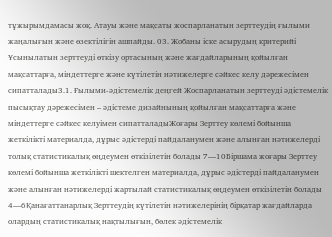тұжырымдамасы жоқ. Атауы және мақсаты жоспарланатын зерттеудің ғылыми жаңалығын және өзектілігін ашпайды. 03. Жобаны іске асырудың критерийі Ұсынылатын зерттеуді өткізу ортасының және жағдайларының қойылған мақсаттарға, міндеттерге және күтілетін нәтижелерге сәйкес келу дәрежесімен сипатталады3.1. Ғылыми-әдістемелік деңгей Жоспарланатын зерттеуді әдістемелік пысықтау дәрежесімен – әдістеме дизайнының қойылған мақсаттарға және міндеттерге сәйкес келуімен сипатталадыЖоғары Зерттеу көлемі бойынша жеткілікті материалда, дұрыс әдістерді пайдаланумен және алынған нәтижелерді толық статистикалық өңдеумен өткізілетін болады 7––10Біршама жоғары Зерттеу көлемі бойынша жеткілікті шектелген материалда, дұрыс әдістерді пайдаланумен және алынған нәтижелерді жартылай статистикалық өңдеумен өткізілетін болады 4––6Қанағаттанарлық Зерттеудің күтілетін нәтижелерінің бірқатар жағдайларда олардың статистикалық нақтылығын, бөлек әдістемелік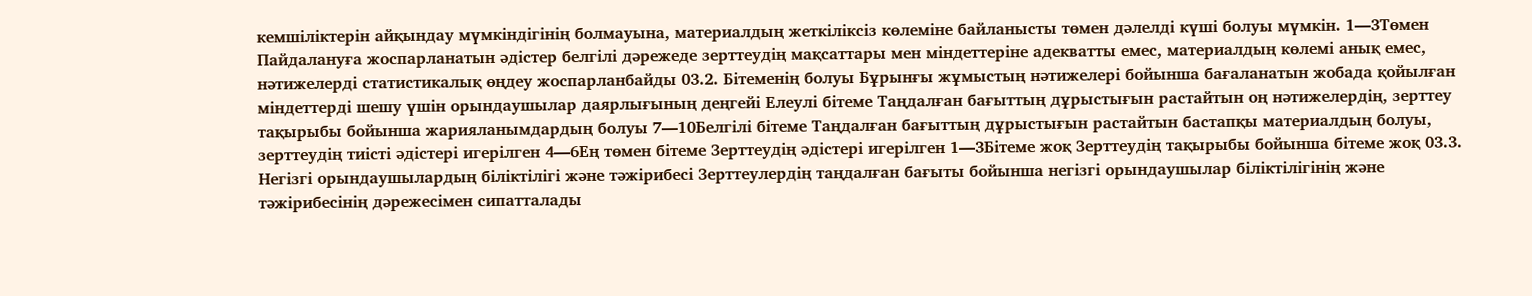кемшіліктерін айқындау мүмкіндігінің болмауына, материалдың жеткіліксіз көлеміне байланысты төмен дәлелді күші болуы мүмкін. 1––3Төмен Пайдалануға жоспарланатын әдістер белгілі дәрежеде зерттеудің мақсаттары мен міндеттеріне адекватты емес, материалдың көлемі анық емес, нәтижелерді статистикалық өңдеу жоспарланбайды 03.2. Бітеменің болуы Бұрынғы жұмыстың нәтижелері бойынша бағаланатын жобада қойылған міндеттерді шешу үшін орындаушылар даярлығының деңгейі Елеулі бітеме Таңдалған бағыттың дұрыстығын растайтын оң нәтижелердің, зерттеу тақырыбы бойынша жарияланымдардың болуы 7––10Белгілі бітеме Таңдалған бағыттың дұрыстығын растайтын бастапқы материалдың болуы, зерттеудің тиісті әдістері игерілген 4––6Ең төмен бітеме Зерттеудің әдістері игерілген 1––3Бітеме жоқ Зерттеудің тақырыбы бойынша бітеме жоқ 03.3. Негізгі орындаушылардың біліктілігі және тәжірибесі Зерттеулердің таңдалған бағыты бойынша негізгі орындаушылар біліктілігінің және тәжірибесінің дәрежесімен сипатталады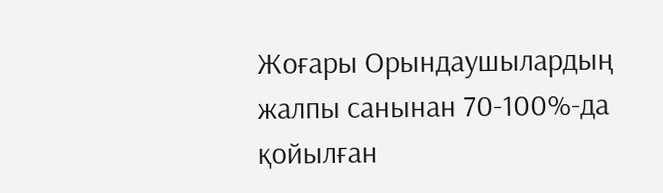Жоғары Орындаушылардың жалпы санынан 70-100%-да қойылған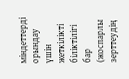міндеттерді орындау үшін жеткілікті біліктілігі бар (жоспарлы зерттеудің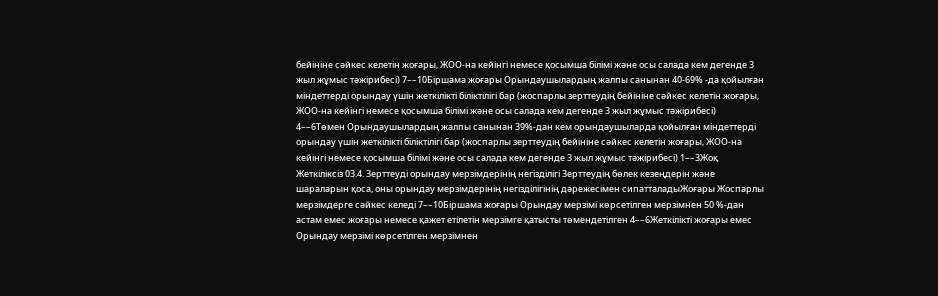бейініне сәйкес келетін жоғары, ЖОО-на кейінгі немесе қосымша білімі және осы салада кем дегенде 3 жыл жұмыс тәжірибесі) 7––10Біршама жоғары Орындаушылардың жалпы санынан 40-69% -да қойылған міндеттерді орындау үшін жеткілікті біліктілігі бар (жоспарлы зерттеудің бейініне сәйкес келетін жоғары, ЖОО-на кейінгі немесе қосымша білімі және осы салада кем дегенде 3 жыл жұмыс тәжірибесі) 4––6Төмен Орындаушылардың жалпы санынан 39%-дан кем орындаушыларда қойылған міндеттерді орындау үшін жеткілікті біліктілігі бар (жоспарлы зерттеудің бейініне сәйкес келетін жоғары, ЖОО-на кейінгі немесе қосымша білімі және осы салада кем дегенде 3 жыл жұмыс тәжірибесі) 1––3Жоқ Жеткіліксіз 03.4. Зерттеуді орындау мерзімдерінің негізділігі Зерттеудің бөлек кезеңдерін және шараларын қоса, оны орындау мерзімдерінің негізділігінің дәрежесімен сипатталадыЖоғары Жоспарлы мерзімдерге сәйкес келеді 7––10Біршама жоғары Орындау мерзімі көрсетілген мерзімнен 50 %-дан астам емес жоғары немесе қажет етілетін мерзімге қатысты төмендетілген 4––6Жеткілікті жоғары емес Орындау мерзімі көрсетілген мерзімнен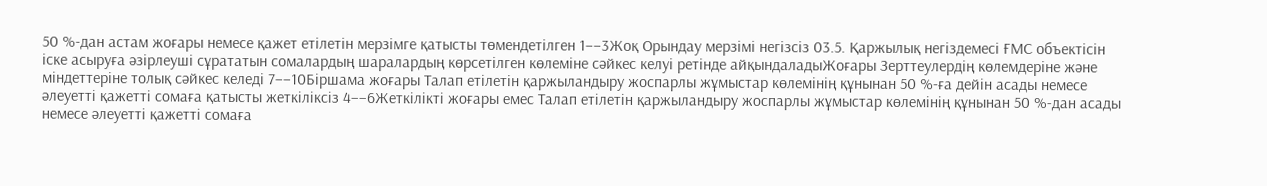50 %-дан астам жоғары немесе қажет етілетін мерзімге қатысты төмендетілген 1––3Жоқ Орындау мерзімі негізсіз 03.5. Қаржылық негіздемесі ҒМС объектісін іске асыруға әзірлеуші сұрататын сомалардың шаралардың көрсетілген көлеміне сәйкес келуі ретінде айқындаладыЖоғары Зерттеулердің көлемдеріне және міндеттеріне толық сәйкес келеді 7––10Біршама жоғары Талап етілетін қаржыландыру жоспарлы жұмыстар көлемінің құнынан 50 %-ға дейін асады немесе әлеуетті қажетті сомаға қатысты жеткіліксіз 4––6Жеткілікті жоғары емес Талап етілетін қаржыландыру жоспарлы жұмыстар көлемінің құнынан 50 %-дан асады немесе әлеуетті қажетті сомаға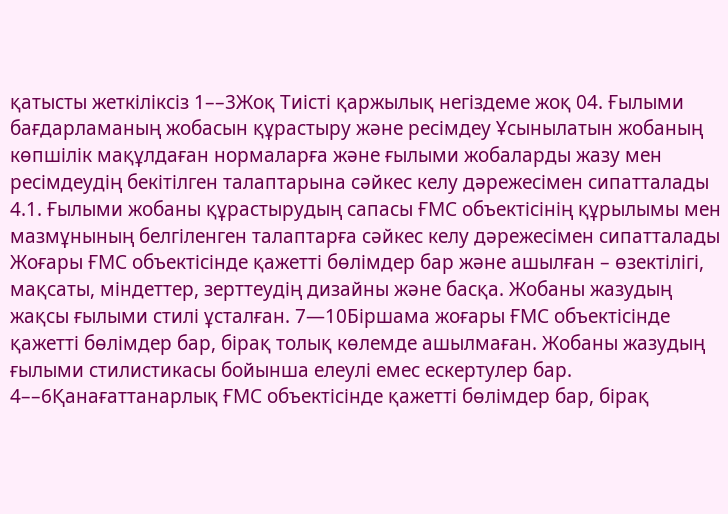қатысты жеткіліксіз 1––3Жоқ Тиісті қаржылық негіздеме жоқ 04. Ғылыми бағдарламаның жобасын құрастыру және ресімдеу Ұсынылатын жобаның көпшілік мақұлдаған нормаларға және ғылыми жобаларды жазу мен ресімдеудің бекітілген талаптарына сәйкес келу дәрежесімен сипатталады 4.1. Ғылыми жобаны құрастырудың сапасы ҒМС объектісінің құрылымы мен мазмұнының белгіленген талаптарға сәйкес келу дәрежесімен сипатталады Жоғары ҒМС объектісінде қажетті бөлімдер бар және ашылған – өзектілігі, мақсаты, міндеттер, зерттеудің дизайны және басқа. Жобаны жазудың жақсы ғылыми стилі ұсталған. 7—10Біршама жоғары ҒМС объектісінде қажетті бөлімдер бар, бірақ толық көлемде ашылмаған. Жобаны жазудың ғылыми стилистикасы бойынша елеулі емес ескертулер бар. 4––6Қанағаттанарлық ҒМС объектісінде қажетті бөлімдер бар, бірақ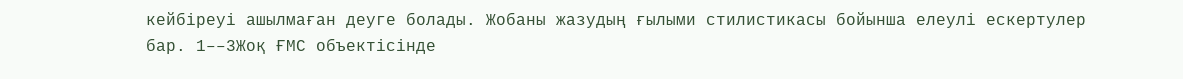кейбіреуі ашылмаған деуге болады. Жобаны жазудың ғылыми стилистикасы бойынша елеулі ескертулер бар. 1––3Жоқ ҒМС объектісінде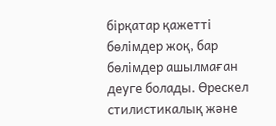бірқатар қажетті бөлімдер жоқ, бар бөлімдер ашылмаған деуге болады. Өрескел стилистикалық және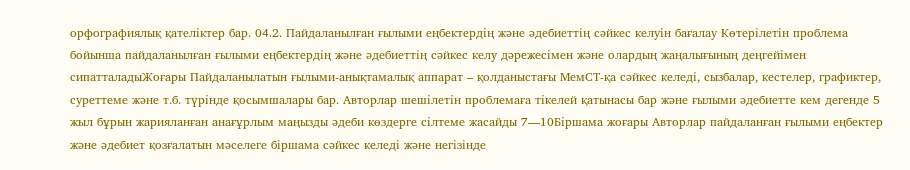орфографиялық қателіктер бар. 04.2. Пайдаланылған ғылыми еңбектердің және әдебиеттің сәйкес келуін бағалау Көтерілетін проблема бойынша пайдаланылған ғылыми еңбектердің және әдебиеттің сәйкес келу дәрежесімен және олардың жаңалығының деңгейімен сипатталадыЖоғары Пайдаланылатын ғылыми-анықтамалық аппарат – қолданыстағы МемСТ-қа сәйкес келеді, сызбалар, кестелер, графиктер, суреттеме және т.б. түрінде қосымшалары бар. Авторлар шешілетін проблемаға тікелей қатынасы бар және ғылыми әдебиетте кем дегенде 5 жыл бұрын жарияланған анағұрлым маңызды әдеби көздерге сілтеме жасайды 7––10Біршама жоғары Авторлар пайдаланған ғылыми еңбектер және әдебиет қозғалатын мәселеге біршама сәйкес келеді және негізінде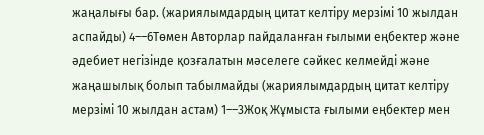жаңалығы бар. (жариялымдардың цитат келтіру мерзімі 10 жылдан аспайды) 4––6Төмен Авторлар пайдаланған ғылыми еңбектер және әдебиет негізінде қозғалатын мәселеге сәйкес келмейді және жаңашылық болып табылмайды (жариялымдардың цитат келтіру мерзімі 10 жылдан астам) 1––3Жоқ Жұмыста ғылыми еңбектер мен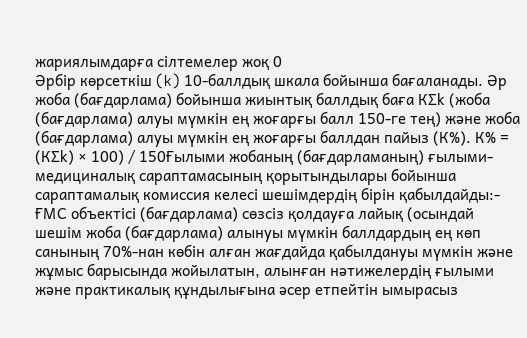жариялымдарға сілтемелер жоқ 0
Әрбір көрсеткіш (k) 10-баллдық шкала бойынша бағаланады. Әр жоба (бағдарлама) бойынша жиынтық баллдық баға КƩk (жоба (бағдарлама) алуы мүмкін ең жоғарғы балл 150-ге тең) және жоба (бағдарлама) алуы мүмкін ең жоғарғы баллдан пайыз (К%). К% = (КƩk) × 100) / 150Ғылыми жобаның (бағдарламаның) ғылыми-медициналық сараптамасының қорытындылары бойынша сараптамалық комиссия келесі шешімдердің бірін қабылдайды:- ҒМС объектісі (бағдарлама) сөзсіз қолдауға лайық (осындай шешім жоба (бағдарлама) алынуы мүмкін баллдардың ең көп санының 70%-нан көбін алған жағдайда қабылдануы мүмкін және жұмыс барысында жойылатын, алынған нәтижелердің ғылыми және практикалық құндылығына әсер етпейтін ымырасыз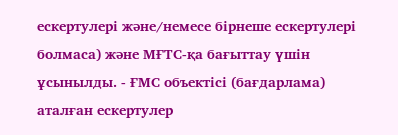ескертулері және/немесе бірнеше ескертулері болмаса) және МҒТС-қа бағыттау үшін ұсынылды. - ҒМС объектісі (бағдарлама) аталған ескертулер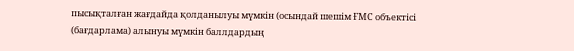пысықталған жағдайда қолданылуы мүмкін (осындай шешім ҒМС объектісі (бағдарлама) алынуы мүмкін баллдардың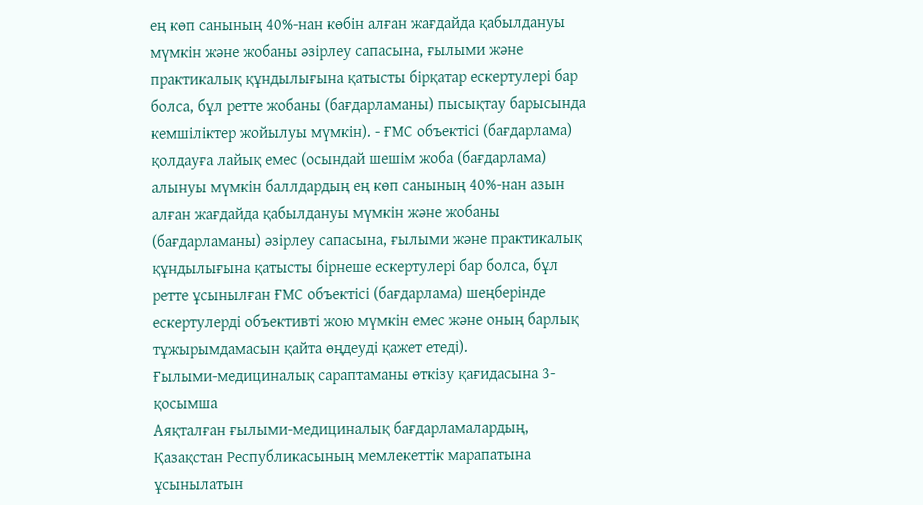ең көп санының 40%-нан көбін алған жағдайда қабылдануы мүмкін және жобаны әзірлеу сапасына, ғылыми және практикалық құндылығына қатысты бірқатар ескертулері бар болса, бұл ретте жобаны (бағдарламаны) пысықтау барысында кемшіліктер жойылуы мүмкін). - ҒМС объектісі (бағдарлама) қолдауға лайық емес (осындай шешім жоба (бағдарлама) алынуы мүмкін баллдардың ең көп санының 40%-нан азын алған жағдайда қабылдануы мүмкін және жобаны (бағдарламаны) әзірлеу сапасына, ғылыми және практикалық құндылығына қатысты бірнеше ескертулері бар болса, бұл ретте ұсынылған ҒМС объектісі (бағдарлама) шеңберінде ескертулерді объективті жою мүмкін емес және оның барлық тұжырымдамасын қайта өңдеуді қажет етеді).
Ғылыми-медициналық сараптаманы өткізу қағидасына 3-қосымша
Аяқталған ғылыми-медициналық бағдарламалардың, Қазақстан Республикасының мемлекеттік марапатына ұсынылатын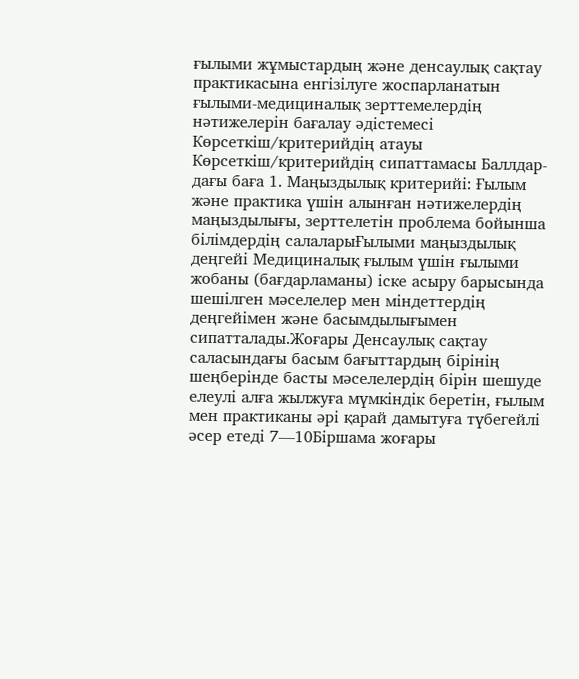ғылыми жұмыстардың және денсаулық сақтау практикасына енгізілуге жоспарланатын ғылыми-медициналық зерттемелердің нәтижелерін бағалау әдістемесі Көрсеткіш/критерийдің атауы Көрсеткіш/критерийдің сипаттамасы Баллдар-дағы баға 1. Маңыздылық критерийі: Ғылым және практика үшін алынған нәтижелердің маңыздылығы, зерттелетін проблема бойынша білімдердің салаларыҒылыми маңыздылық деңгейі Медициналық ғылым үшін ғылыми жобаны (бағдарламаны) іске асыру барысында шешілген мәселелер мен міндеттердің деңгейімен және басымдылығымен сипатталады.Жоғары Денсаулық сақтау саласындағы басым бағыттардың бірінің шеңберінде басты мәселелердің бірін шешуде елеулі алға жылжуға мүмкіндік беретін, ғылым мен практиканы әрі қарай дамытуға түбегейлі әсер етеді 7––10Біршама жоғары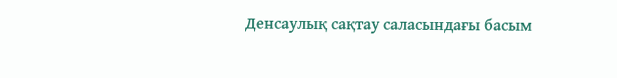Денсаулық сақтау саласындағы басым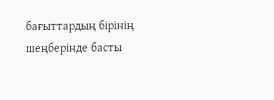бағыттардың бірінің шеңберінде басты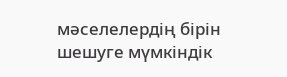мәселелердің бірін шешуге мүмкіндік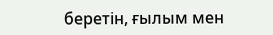беретін, ғылым мен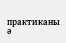практиканы ә